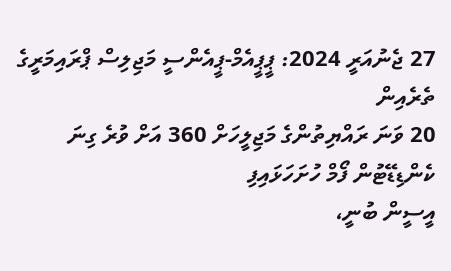27 ޖެނުއަރީ 2024: ޕީޕީއެމް-ޕީއެންސީ މަޖިލިސް ޕްރައިމަރީގެ ތެރެއިން
20 ވަނަ ރައްޔިތުންގެ މަޖިލީހަށް 360 އަށް ވުރެ ގިނަ ކެންޑިޑޭޓުން ފޯމް ހުށަހަޅައިފި
އީސީން ބުނީ،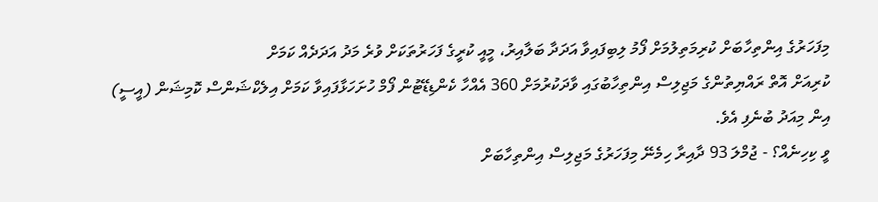މިފަހަރުގެ އިންތިހާބަށް ކުރިމަތިލުމަށް ފޯމު ލިބިފައިވާ އަދަދާ ބަލާއިރު، މީއީ ކުރީގެ ފަހަރުތަކަށް ވުރެ މަދު އަދަދެއް ކަމަށް
ކުރިއަށް އޮތް ރައްޔިތުންގެ މަޖިލިސް އިންތިހާބުގައި ވާދަކުރުމަށް 360 އެއްހާ ކެންޑިޑޭޓުން ފޯމް ހުށަހަޅާފައިވާ ކަމަށް އިލެކްޝަންސް ކޮމިޝަން (އީސީ) އިން މިއަދު ބުނެފި އެވެ.
ވީ ކިހިނެއް؟ - ޖުމްލަ 93 ދާއިރާ ހިމެނޭ މިފަހަރުގެ މަޖިލިސް އިންތިހާބަށް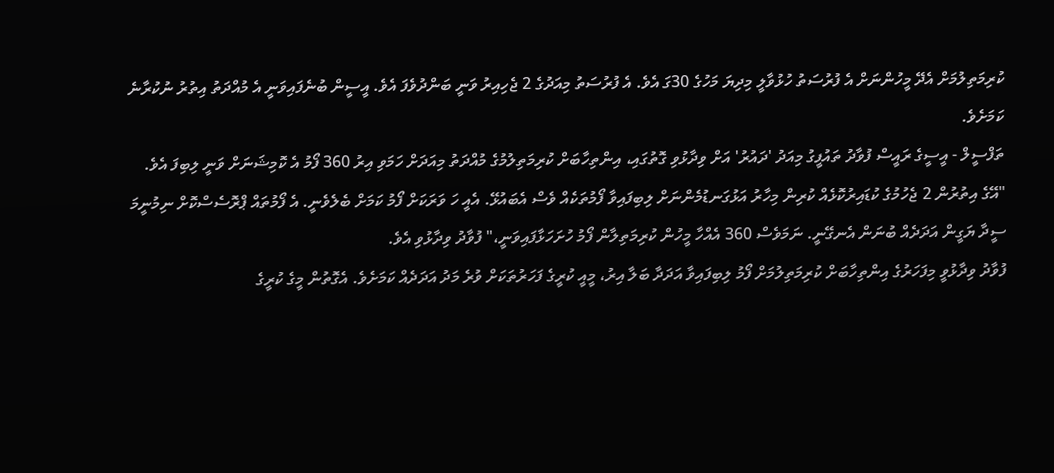ކުރިމަތިލުމަށް އެދޭ މީހުންނަށް އެ ފުރުސަތު ހުޅުވާލީ މިދިޔަ މަހުގެ 30ގަ އެވެ. އެ ފުރުސަތު މިއަދުގެ 2 ޖެހިއިރު ވަނީ ބަންދުވެފަ އެވެ. އީސީން ބުނެފައިވަނީ އެ މުއްދަތު އިތުރު ނުކުރާނެ ކަމަށެވެ.
ތަފްސީލް - އީސީގެ ރައީސް ފުވާދު ތައުފީގު މިއަދު 'ދައުރު' އަށް ވިދާޅުވި ގޮތުގައި، އިންތިހާބަށް ކުރިމަތިލުމުގެ މުއްދަތު މިއަދަށް ހަމަވި އިރު 360 ފޯމު އެ ކޮމިޝަނަށް ވަނީ ލިބިފަ އެވެ.
"އޭގެ އިތުރުން 2 ޖެހުމުގެ ކުޑައިރުކޮޅެއް ކުރިން މިހާރު އަޅުގަނޑުމެންނަށް ލިބިފައިވާ ފޯމުތަކެއް ވެސް އެބައުޅޭ. އެއީ ހަ ވަރަކަށް ފޯމު ކަމަށް ބެލެވެނީ. އެ ފޯމުތައް ޕްރޮސެސްކޮށް ނިމުނީމަ ސީދާ ޔަގީން އަދަދެއް ބުނަން އެނގޭނީ. ނަމަވެސް 360 އެއްހާ މީހުން ކުރިމަތިލާން ފޯމު ހުށަހަޅާފައިވަނީ،" ފުވާދު ވިދާޅުވި އެވެ.
ފުވާދު ވިދާޅުވީ މިފަހަރުގެ އިންތިހާބަށް ކުރިމަތިލުމަށް ފޯމު ލިބިފައިވާ އަދަދާ ބަލާ އިރު، މީއީ ކުރީގެ ފަހަރުތަކަށް ވުރެ މަދު އަދަދެއް ކަމަށެވެ. އެގޮތުން މީގެ ކުރީގެ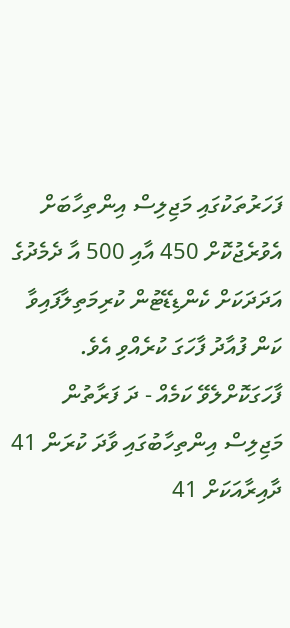ފަހަރުތަކުގައި މަޖިލިސް އިންތިހާބަށް އެވުރެޖުކޮށް 450 އާއި 500 އާ ދެމެދުގެ އަދަދަކަށް ކެންޑިޑޭޓުން ކުރިމަތިލާފައިވާ ކަން ފުއާދު ފާހަގަ ކުރެއްވި އެވެ.
ފާހަގަކޮށްލެވޭ ކަމެއް - ދަ ފަރާތުން މަޖިލިސް އިންތިހާބުގައި ވާދަ ކުރަން 41 ދާއިރާއަކަށް 41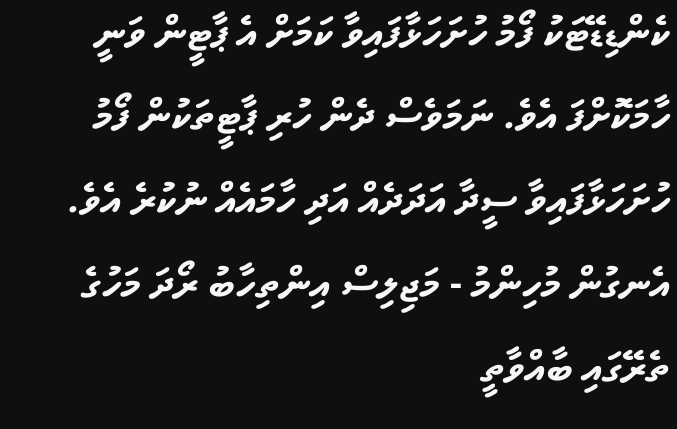ކެންޑިޑޭޓަކު ފޯމު ހުށަހަޅާފައިވާ ކަމަށް އެ ޕާޓީން ވަނީ ހާމަކޮށްފަ އެވެ. ނަމަވެސް ދެން ހުރި ޕާޓީތަކުން ފޯމު ހުށަހަޅާފައިވާ ސީދާ އަދަދެއް އަދި ހާމައެއް ނުކުރެ އެވެ.
އެނގުން މުހިންމު - މަޖިލިސް އިންތިހާބު ރޯދަ މަހުގެ ތެރޭގައި ބާއްވާތީ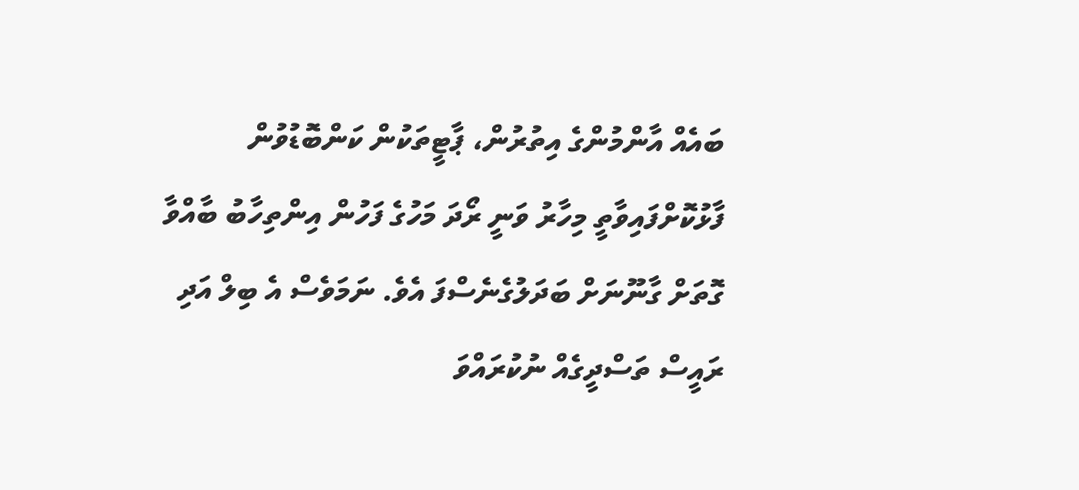ބައެއް އާންމުންގެ އިތުރުން، ޕާޓީތަކުން ކަންބޮޑުވުން ފާޅުކޮށްފައިވާތީ މިހާރު ވަނީ ރޯދަ މަހުގެ ފަހުން އިންތިހާބު ބާއްވާ ގޮތަށް ގާނޫނަށް ބަދަލުގެނެސްފަ އެވެ. ނަމަވެސް އެ ބިލް އަދި ރައީސް ތަސްދީގެއް ނުކުރައްވަ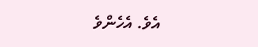އެވެ. އެހެންވެ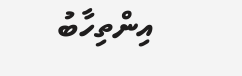އިންތިހާބު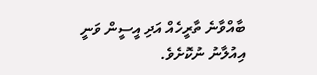ބާއްވާނެ ތާރީހެއް އަދި އީސީން ވަނީ އިއުލާނު ނުކޮށެވެ.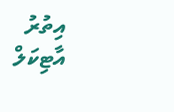އިތުރު އާޓިކަލް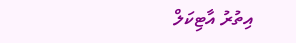އިތުރު އާޓިކަލް